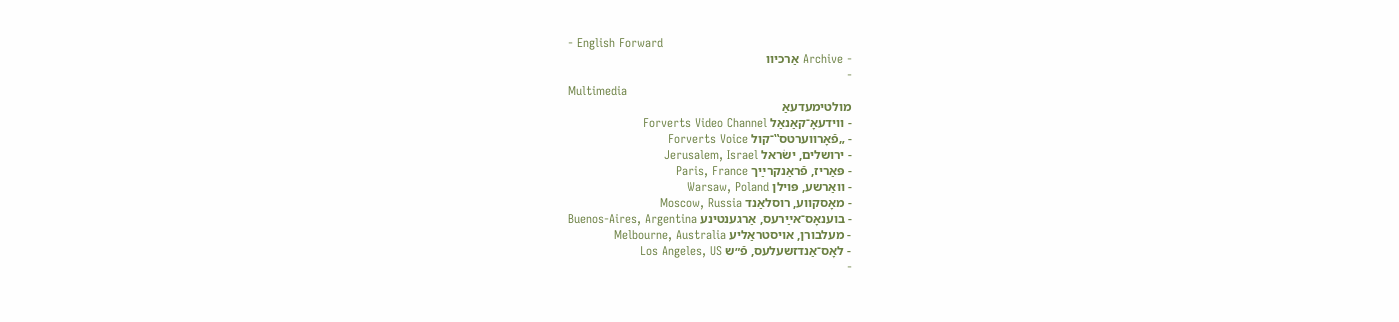- English Forward
- Archive אַרכיוו
-
Multimedia
מולטימעדעאַ
- ווידעאָ־קאַנאַל Forverts Video Channel
- „פֿאָרווערטס‟־קול Forverts Voice
- ירושלים, ישׂראל Jerusalem, Israel
- פּאַריז, פֿראַנקרײַך Paris, France
- וואַרשע, פּוילן Warsaw, Poland
- מאָסקווע, רוסלאַנד Moscow, Russia
- בוענאָס־אײַרעס, אַרגענטינע Buenos-Aires, Argentina
- מעלבורן, אויסטראַליע Melbourne, Australia
- לאָס־אַנדזשעלעס, פֿ״ש Los Angeles, US
-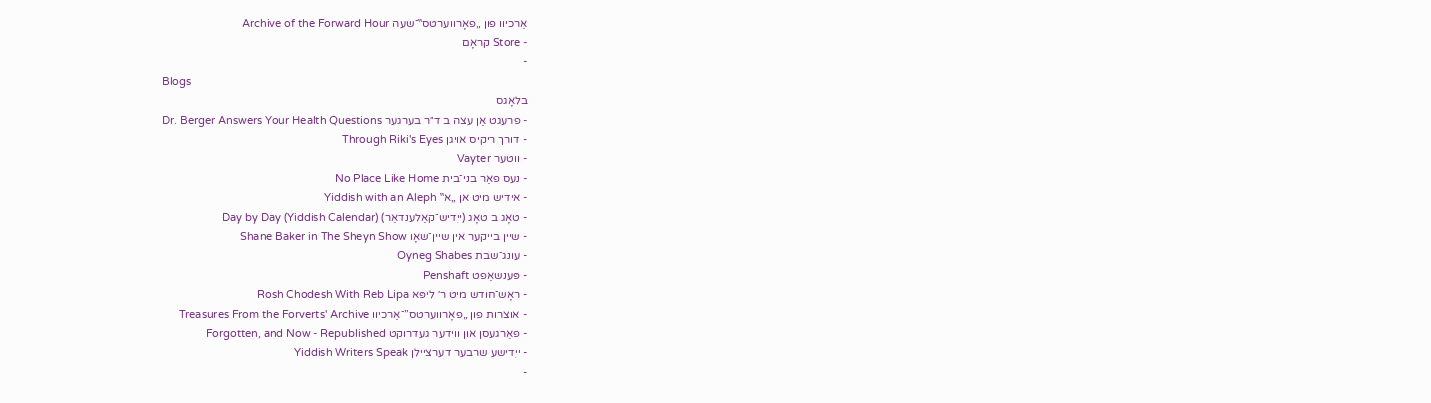אַרכיוו פון „פאָרווערטס‟־שעה Archive of the Forward Hour
- Store קראָם
-
Blogs
בלאָגס
- פרעגט אַן עצה ב ד״ר בערגער Dr. Berger Answers Your Health Questions
- דורך ריקיס אויגן Through Riki's Eyes
- ווטער Vayter
- נעס פאַר בני־בית No Place Like Home
- אידיש מיט אן „א‟ Yiddish with an Aleph
- טאָג ב טאָג (ייִדיש־קאַלענדאַר) Day by Day (Yiddish Calendar)
- שיין בייקער אין שיין־שאָו Shane Baker in The Sheyn Show
- עונג־שבת Oyneg Shabes
- פּענשאַפט Penshaft
- ראָש־חודש מיט ר׳ ליפּא Rosh Chodesh With Reb Lipa
- אוצרות פון „פאָרווערטס”־אַרכיוו Treasures From the Forverts' Archive
- פאַרגעסן און ווידער געדרוקט Forgotten, and Now - Republished
- ייִדישע שרבער דערציילן Yiddish Writers Speak
-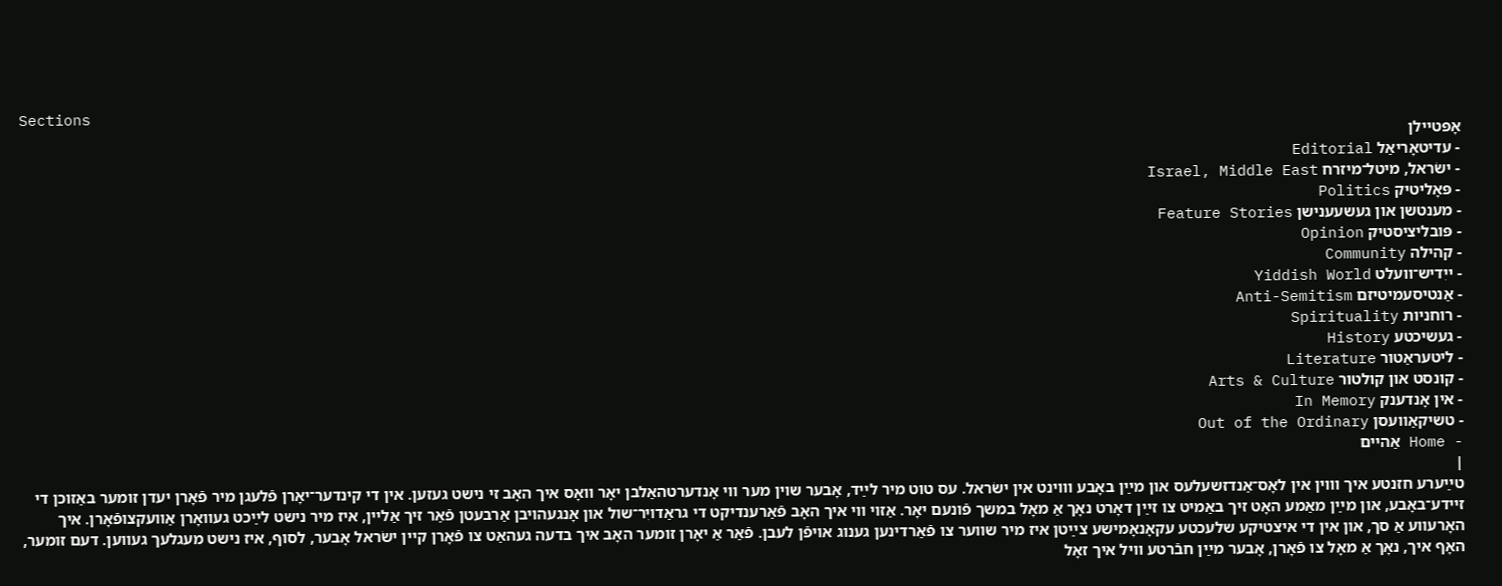Sections
אָפּטיילן
- עדיטאָריאַל Editorial
- ישׂראל, מיטל־מיזרח Israel, Middle East
- פּאָליטיק Politics
- מענטשן און געשעענישן Feature Stories
- פּובליציסטיק Opinion
- קהילה Community
- ייִדיש־וועלט Yiddish World
- אַנטיסעמיטיזם Anti-Semitism
- רוחניות Spirituality
- געשיכטע History
- ליטעראַטור Literature
- קונסט און קולטור Arts & Culture
- אין אָנדענק In Memory
- טשיקאַוועסן Out of the Ordinary
- Home אַהיים
|
טײַערע חזנטע איך וווין אין לאָס־אַנדזשעלעס און מײַן באָבע וווינט אין ישׂראל. עס טוט מיר לײַד, אָבער שוין מער ווי אָנדערטהאַלבן יאָר וואָס איך האָב זי נישט געזען. אין די קינדער־יאָרן פֿלעגן מיר פֿאָרן יעדן זומער באַזוכן די זיידע־באָבע, און מײַן מאַמע האָט זיך באַמיט צו זײַן דאָרט נאָך אַ מאָל במשך פֿונעם יאָר. אַזוי ווי איך האָב פֿאַרענדיקט די גראַדויִר־שול און אָנגעהויבן אַרבעטן פֿאַר זיך אַליין, איז מיר נישט לײַכט געוואָרן אַוועקצופֿאָרן. איך האָרעווע אַ סך, און אין די איצטיקע שלעכטע עקאָנאָמישע צײַטן איז מיר שווער צו פֿאַרדינען גענוג אויפֿן לעבן. פֿאַר אַ יאָרן זומער האָב איך בדעה געהאַט צו פֿאָרן קיין ישׂראל אָבער, לסוף, איז נישט מעגלעך געווען. דעם זומער, האָף איך, נאָך אַ מאָל צו פֿאָרן, אָבער מײַן חבֿרטע וויל איך זאָל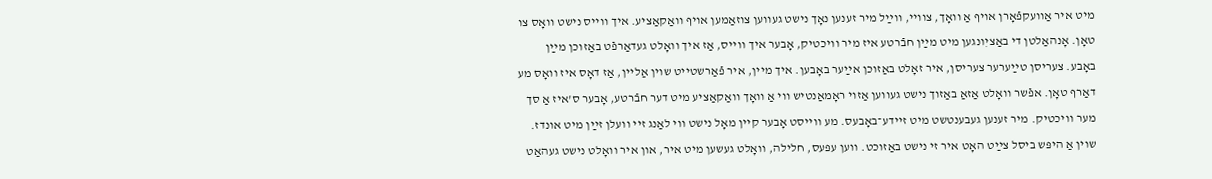מיט איר אַוועקפֿאָרן אויף אַ וואָך, צוויי, ווײַל מיר זענען נאָך נישט געווען צוזאַמען אויף וואַקאַציע. איך ווייס נישט וואָס צו טאָן. אָנהאַלטן די באַציִונגען מיט מײַן חבֿרטע איז מיר וויכטיק, אָבער איך ווייס, אַז איך וואָלט געדאַרפֿט באַזוכן מײַן באָבע. צעריסן טײַערער צעריסן, איר זאָלט באַזוכן אײַער באָבען. איך מיין, איר פֿאַרשטייט שוין אַליין, אַז דאָס איז וואָס מע דאַרף טאָן. אפֿשר וואָלט אַזאַ באַזוך נישט געווען אַזוי ראָמאַנטיש ווי אַ וואָך וואַקאַציע מיט דער חבֿרטע, אָבער ס'איז אַ סך מער וויכטיק. מיר זענען געבענטשט מיט זיידע־באָבעס. מע ווייסט אָבער קיין מאָל נישט ווי לאַנג זיי וועלן זײַן מיט אונדז. שוין אַ היפּש ביסל צײַט האָט איר זי נישט באַזוכט. ווען עפּעס, חלילה, וואָלט געשען מיט איר, און איר וואָלט נישט געהאַט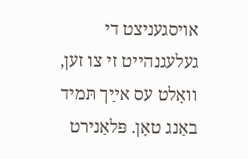אויסגעניצט די געלעגנהייט זי צו זען, וואָלט עס אײַך תּמיד באַנג טאָן. פּלאַנירט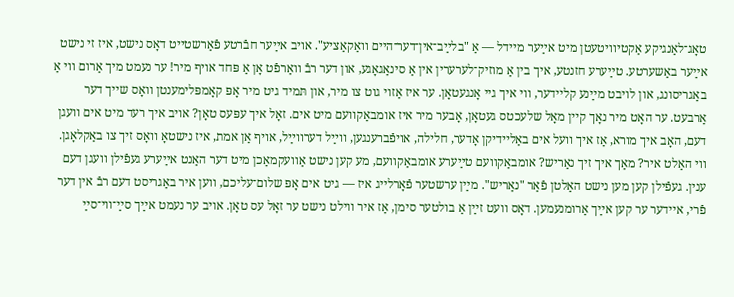טאָג־לאַנגיקע אַקטיוויטעטן מיט אײַער מיידל — אַ "בלײַב־אין־דער־היים וואַקאַציע". אויב אײַער חבֿרטע פֿאַרשטייט דאָס נישט, איז זי נישט אײַער באַשערטע. טײַערע חזנטע, איך בין אַ מוזיק־לערערין אין אַ סינאַגאָגע, און דער רבֿ וואַרפֿט אָן אַ פּחד אויף מיר! ער נעמט מיך אַרום ווי אַ באַגריסונג, און לויבט מײַנע קליידער, ווי איך גיי אָנגעטאָן. ער איז אַזוי גוט צו מיר, און תּמיד גיט מיר אָפּ קאָמפּלימענטן וואָס שייך דער אַרבעט. ער האָט מיר נאָך קיין מאָל שלעכטס געטאָן, אָבער מיר איז אומבאַקוועם מיט אים. זאָל איך עפּעס טאָן? אויב איך רעד מיט אים וועגן דעם, האָב איך מורא, אַז איך וועל אים באַליידיקן אָדער, חלילה, אויפֿברענגען, ווײַל דערווײַל, אויף אַן אמת, איז נישטאָ וואָס זיך צו באַקלאָגן. ווי האַלט איר? מאַך איך זיך נאַריש? אומבאַקוועם טײַערע אומבאַקוועם, מע קען נישט אַוועקמאַכן מיט דער האַנט אײַערע געפֿילן וועגן דעם ענין. געפֿילן קען מען נישט האַלטן פֿאַר "נאַריש". מײַן ערשטער פֿאָרלייג איז — גיט אים אָפּ שלום־עליכם, ווען איר באַגריסט דעם רבֿ אין דער פֿרי, איידער ער קען אײַך אַרומנעמען. דאָס וועט זײַן אַ בולטער סימן, אַז איר ווילט נישט ער זאָל עס טאָן. אויב ער נעמט אײַך סײַ־ווי־סײַ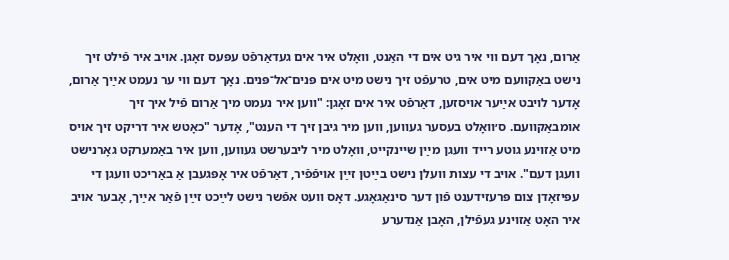אַרום, נאָך דעם ווי איר גיט אים די האַנט, וואָלט איר אים געדאַרפֿט עפּעס זאָגן. אויב איר פֿילט זיך נישט באַקוועם מיט אים, טרעפֿט זיך נישט מיט אים פּנים־אל־פּנים. נאָך דעם ווי ער נעמט אײַך אַרום, אָדער לויבט אײַער אויסזען, דאַרפֿט איר אים זאָגן: "ווען איר נעמט מיך אַרום פֿיל איך זיך אומבאַקוועם. ס׳וואָלט בעסער געווען, ווען מיר גיבן זיך די הענט", אָדער "כאָטש איר דריקט זיך אויס מיט אַזוינע גוטע רייד וועגן מײַן שיינקייט, וואָלט מיר ליבערשט געווען, ווען איר באַמערקט גאָרנישט וועגן דעם". אויב די עצות וועלן נישט בײַטן זײַן אויפֿפֿיר, דאַרפֿט איר אָפּגעבן אַ באַריכט וועגן די עפּיזאָדן צום פּרעזידענט פֿון דער סינאַגאָגע. דאָס וועט אפֿשר נישט לײַכט זײַן פֿאַר אײַך, אָבער אויב איר האָט אַזוינע געפֿילן, האָבן אַנדערע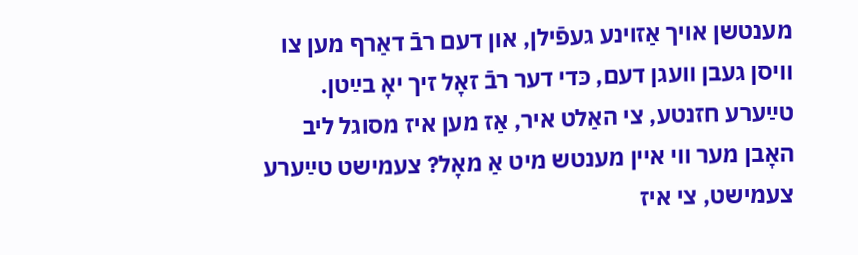מענטשן אויך אַזוינע געפֿילן, און דעם רבֿ דאַרף מען צו וויסן געבן וועגן דעם, כּדי דער רבֿ זאָל זיך יאָ בײַטן. טײַערע חזנטע, צי האַלט איר, אַז מען איז מסוגל ליב האָבן מער ווי איין מענטש מיט אַ מאָל? צעמישט טײַערע צעמישט, צי איז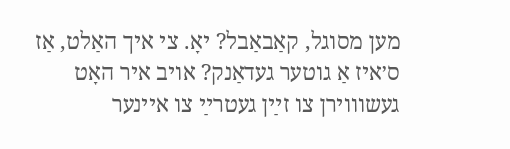מען מסוגל, קאַבאַבל? יאָ. צי איך האַלט, אַז ס׳איז אַ גוטער געדאַנק? אויב איר האָט געשוווירן צו זײַן געטרײַ צו איינער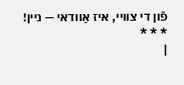פֿון די צוויי, איז אַוודאי — ניין!
* * *
|